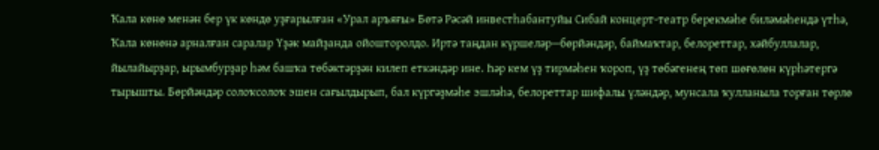Ҡала көнө менән бер үк көндө уҙғарылған «Урал аръяғы» Бөтә Рәсәй инвестһабантуйы Сибай концерт-театр берекмәһе биләмәһендә үтһә, Ҡала көнөнә арналған саралар Үҙәк майҙанда ойошторолдо. Иртә таңдан күршеләр—бөрйәндәр, баймаҡтар, белореттар, хәйбуллалар, йылайырҙар, ырымбурҙар һәм башҡа төбәктәрҙән килеп еткәндәр ине. Һәр кем үҙ тирмәһен ҡороп, үҙ төбәгенең төп шөғөлөн күрһәтергә тырышты. Бөрйәндәр солоҡсолоҡ эшен сағылдырып, бал күргәҙмәһе эшләһә, белореттар шифалы үләндәр, мунсала ҡулланыла торған төрлө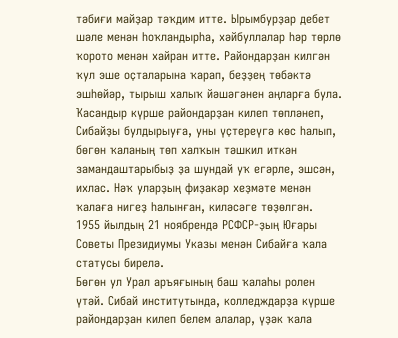тәбиғи майҙар тәҡдим итте. Ырымбурҙар дебет шәле менән һоҡландырһа, хәйбуллалар һәр төрлө ҡорото менән хайран итте. Райондарҙан килгән ҡул эше оҫталарына ҡарап, беҙҙең төбәктә эшһөйәр, тырыш халыҡ йәшәгәнен аңларға була. Ҡасандыр күрше райондарҙан килеп төпләнеп, Сибайҙы булдырыуға, уны үҫтереүгә көс һалып, бөгөн ҡаланың төп халҡын тәшкил иткән замандаштарыбыҙ ҙа шундай уҡ егәрле, эшсән, ихлас. Нәҡ уларҙың фиҙакәр хеҙмәте менән ҡалаға нигеҙ һалынған, киләсәге төҙөлгән.
1955 йылдың 21 ноябрендә РСФСР-ҙың Юғары Советы Президиумы Указы менән Сибайға ҡала статусы бирелә.
Бөгөн ул Урал аръяғының баш ҡалаһы ролен үтәй. Сибай институтында, колледждарҙа күрше райондарҙан килеп белем алалар, үҙәк ҡала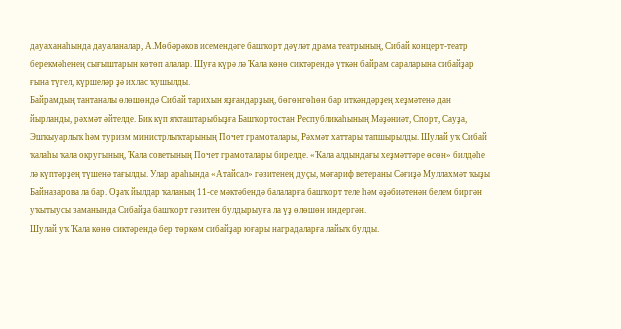дауаханаһында дауаланалар, А.Мөбәрәков исемендәге башҡорт дәүләт драма театрының, Сибай концерт-театр берекмәһенең сығыштарын көтөп алалар. Шуға күрә лә Ҡала көнө сиктәрендә үткән байрам сараларына сибайҙар ғына түгел, күршеләр ҙә ихлас ҡушылды.
Байрамдың тантаналы өлөшөндә Сибай тарихын яҙғандарҙың, бөгөнгөһөн бар иткәндәрҙең хеҙмәтенә дан йырланды, рәхмәт әйтелде. Бик күп яҡташтарыбыҙға Башҡортостан Республикаһының Мәҙәниәт, Спорт, Сауҙа, Эшҡыуарлыҡ һәм туризм министрлыҡтарының Почет грамоталары, Рәхмәт хаттары тапшырылды. Шулай уҡ Сибай ҡалаһы ҡала округының, Ҡала советының Почет грамоталары бирелде. «Ҡала алдындағы хеҙмәттәре өсөн» билдәһе лә күптәрҙең түшенә тағылды. Улар араһында «Атайсал» гәзитенең дуҫы, мәғариф ветераны Сәғиҙә Муллахмәт ҡыҙы Байназарова ла бар. Оҙаҡ йылдар ҡаланың 11-се мәктәбендә балаларға башҡорт теле һәм әҙәбиәтенән белем биргән уҡытыусы заманында Сибайҙа башҡорт гәзитен булдырыуға ла үҙ өлөшөн индергән.
Шулай уҡ Ҡала көнө сиктәрендә бер төркөм сибайҙар юғары наградаларға лайыҡ булды.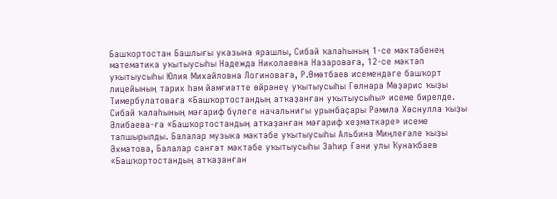Башҡортостан Башлығы указына ярашлы, Сибай ҡалаһының 1-се мәктәбенең математика уҡытыусыһы Надежда Николаевна Назароваға, 12-се мәктәп уҡытыусыһы Юлия Михайловна Логиноваға, Р.Өмөтбаев исемендәге башҡорт лицейының тарих һәм йәмғиәтте өйрәнеү уҡытыусыһы Гөлнара Мөҙәрис ҡыҙы Тимербулатоваға «Башҡортостандың атҡаҙанған уҡытыусыһы» исеме бирелде. Сибай ҡалаһының мәғариф бүлеге начальнигы урынбаҫары Рәмилә Хөснулла ҡыҙы Әлибаева-ға «Башҡортостандың атҡаҙанған мәғариф хеҙмәткәре» исеме тапшырылды. Балалар музыка мәктәбе уҡытыусыһы Альбина Миңлеғәле ҡыҙы Әхмәтова, Балалар сәнғәт мәктәбе уҡытыусыһы Заһир Ғәни улы Ҡунаҡбаев «Башҡортостандың атҡаҙанған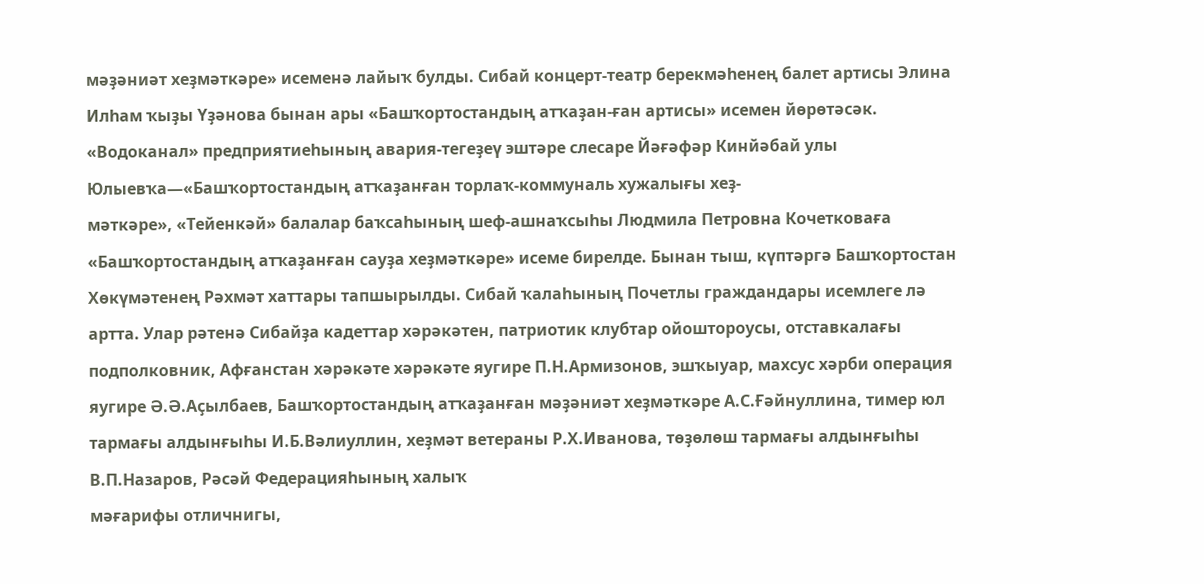мәҙәниәт хеҙмәткәре» исеменә лайыҡ булды. Сибай концерт-театр берекмәһенең балет артисы Элина Илһам ҡыҙы Үҙәнова бынан ары «Башҡортостандың атҡаҙан-ған артисы» исемен йөрөтәсәк. «Водоканал» предприятиеһының авария-тегеҙеү эштәре слесаре Йәғәфәр Кинйәбай улы Юлыевҡа—«Башҡортостандың атҡаҙанған торлаҡ-коммуналь хужалығы хеҙ-
мәткәре», «Тейенкәй» балалар баҡсаһының шеф-ашнаҡсыһы Людмила Петровна Кочетковаға «Башҡортостандың атҡаҙанған сауҙа хеҙмәткәре» исеме бирелде. Бынан тыш, күптәргә Башҡортостан Хөкүмәтенең Рәхмәт хаттары тапшырылды. Сибай ҡалаһының Почетлы граждандары исемлеге лә артта. Улар рәтенә Сибайҙа кадеттар хәрәкәтен, патриотик клубтар ойоштороусы, отставкалағы подполковник, Афғанстан хәрәкәте хәрәкәте яугире П.Н.Армизонов, эшҡыуар, махсус хәрби операция яугире Ә.Ә.Аҫылбаев, Башҡортостандың атҡаҙанған мәҙәниәт хеҙмәткәре А.С.Ғәйнуллина, тимер юл тармағы алдынғыһы И.Б.Вәлиуллин, хеҙмәт ветераны Р.Х.Иванова, төҙөлөш тармағы алдынғыһы В.П.Назаров, Рәсәй Федерацияһының халыҡ
мәғарифы отличнигы,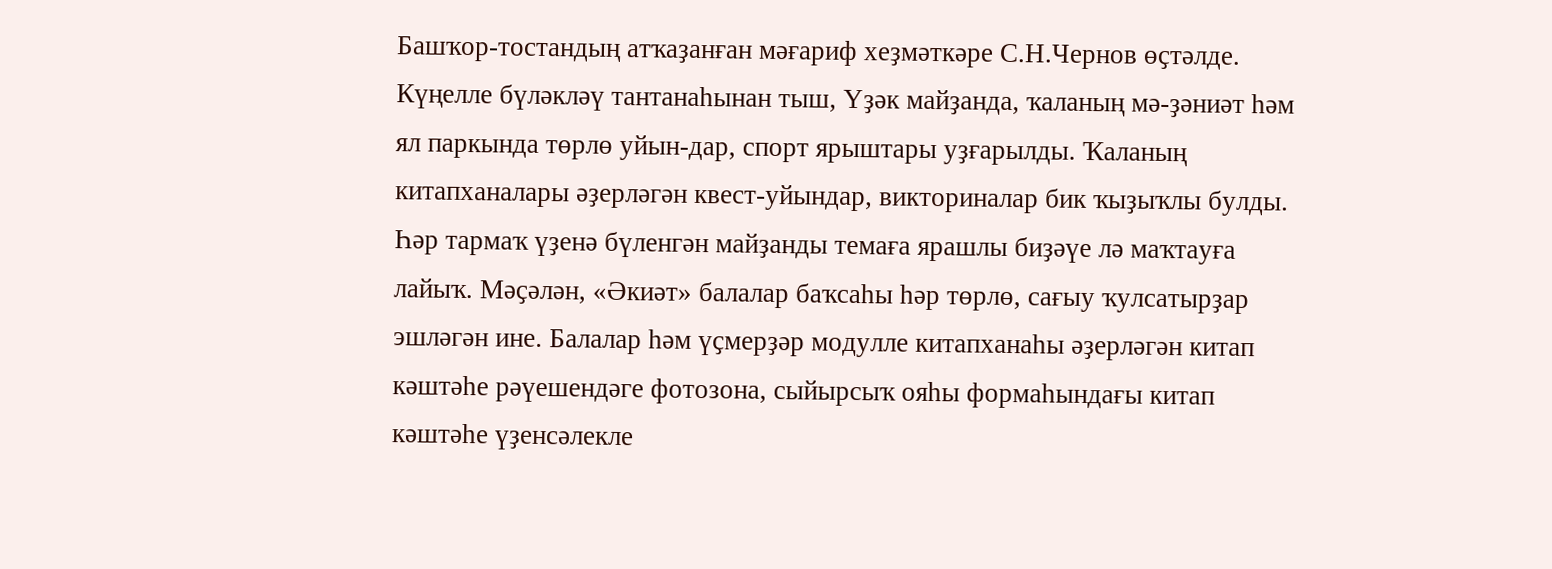Башҡор-тостандың атҡаҙанған мәғариф хеҙмәткәре С.Н.Чернов өҫтәлде.
Күңелле бүләкләү тантанаһынан тыш, Үҙәк майҙанда, ҡаланың мә-ҙәниәт һәм ял паркында төрлө уйын-дар, спорт ярыштары уҙғарылды. Ҡаланың китапханалары әҙерләгән квест-уйындар, викториналар бик ҡыҙыҡлы булды. Һәр тармаҡ үҙенә бүленгән майҙанды темаға ярашлы биҙәүе лә маҡтауға лайыҡ. Мәҫәлән, «Әкиәт» балалар баҡсаһы һәр төрлө, сағыу ҡулсатырҙар эшләгән ине. Балалар һәм үҫмерҙәр модулле китапханаһы әҙерләгән китап кәштәһе рәүешендәге фотозона, сыйырсыҡ ояһы формаһындағы китап кәштәһе үҙенсәлекле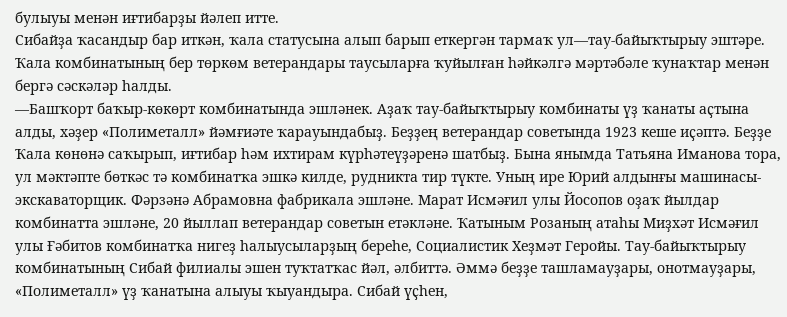булыуы менән иғтибарҙы йәлеп итте.
Сибайҙа ҡасандыр бар иткән, ҡала статусына алып барып еткергән тармаҡ ул—тау-байыҡтырыу эштәре.
Ҡала комбинатының бер төркөм ветерандары таусыларға ҡуйылған һәйкәлгә мәртәбәле ҡунаҡтар менән бергә сәскәләр һалды.
—Башҡорт баҡыр-көкөрт комбинатында эшләнек. Аҙаҡ тау-байыҡтырыу комбинаты үҙ ҡанаты аҫтына алды, хәҙер «Полиметалл» йәмғиәте ҡарауындабыҙ. Беҙҙең ветерандар советында 1923 кеше иҫәптә. Беҙҙе Ҡала көнөнә саҡырып, иғтибар һәм ихтирам күрһәтеүҙәренә шатбыҙ. Бына янымда Татьяна Иманова тора, ул мәктәпте бөткәс тә комбинатҡа эшкә килде, рудникта тир түкте. Уның ире Юрий алдынғы машинасы-экскаваторщик. Фәрзәнә Абрамовна фабрикала эшләне. Марат Исмәғил улы Йосопов оҙаҡ йылдар комбинатта эшләне, 20 йыллап ветерандар советын етәкләне. Ҡатыным Розаның атаһы Миҙхәт Исмәғил улы Ғәбитов комбинатҡа нигеҙ һалыусыларҙың береһе, Социалистик Хеҙмәт Геройы. Тау-байыҡтырыу комбинатының Сибай филиалы эшен туҡтатҡас йәл, әлбиттә. Әммә беҙҙе ташламауҙары, онотмауҙары, «Полиметалл» үҙ ҡанатына алыуы ҡыуандыра. Сибай үҫһен,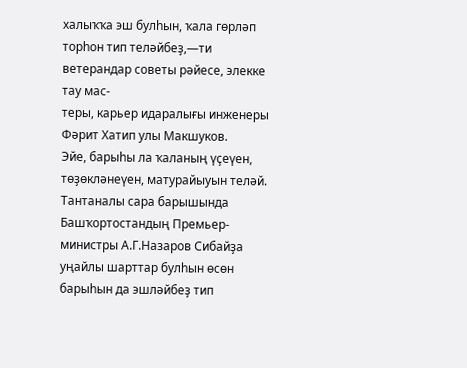халыҡҡа эш булһын, ҡала гөрләп торһон тип теләйбеҙ,—ти ветерандар советы рәйесе, элекке тау мас-
теры, карьер идаралығы инженеры Фәрит Хатип улы Макшуков.
Эйе, барыһы ла ҡаланың үҫеүен, төҙөкләнеүен, матурайыуын теләй.
Тантаналы сара барышында Башҡортостандың Премьер-министры А.Г.Назаров Сибайҙа уңайлы шарттар булһын өсөн барыһын да эшләйбеҙ тип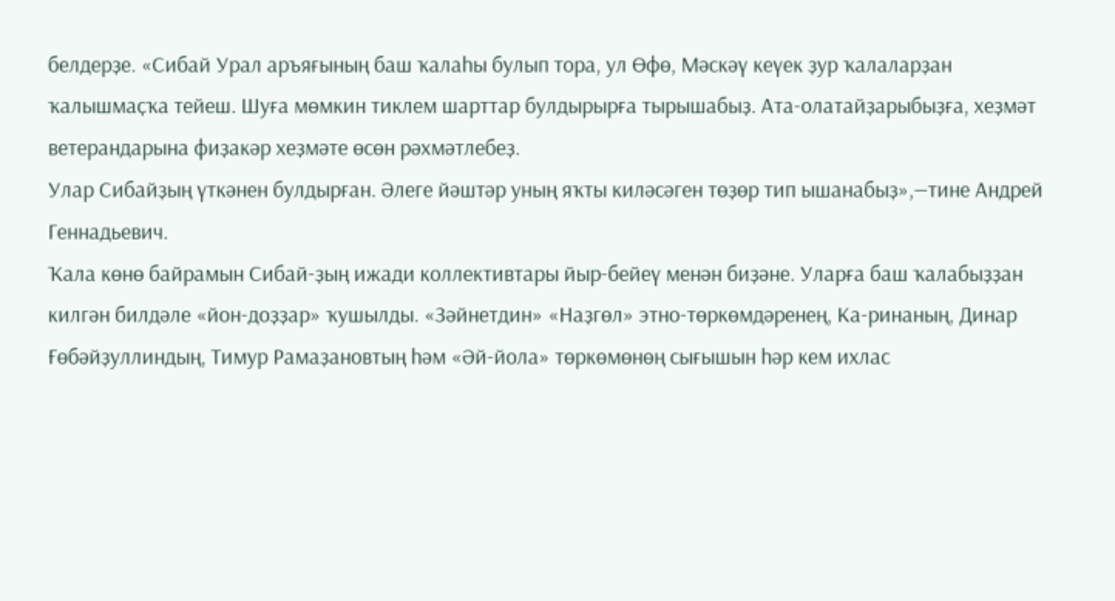белдерҙе. «Сибай Урал аръяғының баш ҡалаһы булып тора, ул Өфө, Мәскәү кеүек ҙур ҡалаларҙан ҡалышмаҫҡа тейеш. Шуға мөмкин тиклем шарттар булдырырға тырышабыҙ. Ата-олатайҙарыбыҙға, хеҙмәт ветерандарына фиҙакәр хеҙмәте өсөн рәхмәтлебеҙ.
Улар Сибайҙың үткәнен булдырған. Әлеге йәштәр уның яҡты киләсәген төҙөр тип ышанабыҙ»,—тине Андрей Геннадьевич.
Ҡала көнө байрамын Сибай-ҙың ижади коллективтары йыр-бейеү менән биҙәне. Уларға баш ҡалабыҙҙан килгән билдәле «йон-доҙҙар» ҡушылды. «Зәйнетдин» «Наҙгөл» этно-төркөмдәренең, Ка-ринаның, Динар Ғөбәйҙуллиндың, Тимур Рамаҙановтың һәм «Әй-йола» төркөмөнөң сығышын һәр кем ихлас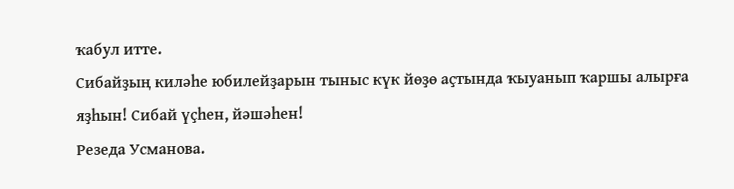ҡабул итте.
Сибайҙың киләһе юбилейҙарын тыныс күк йөҙө аҫтында ҡыуанып ҡаршы алырға яҙһын! Сибай үҫһен, йәшәһен!
Резеда Усманова.